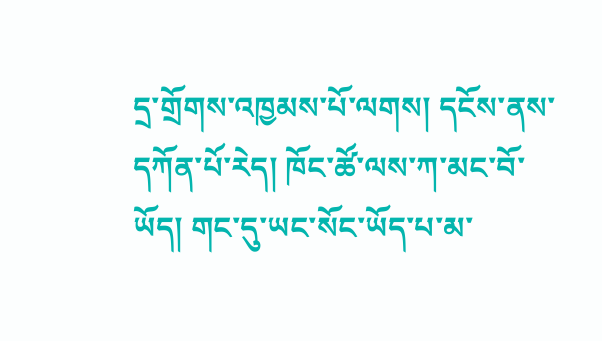དྲ་གྲོགས་འཁྱམས་པོ་ལགས། དངོས་ནས་དཀོན་པོ་རེད། ཁོང་ཚོ་ལས་ཀ་མང་བོ་ཡོད། གང་དུ་ཡང་སོང་ཡོད་པ་མ་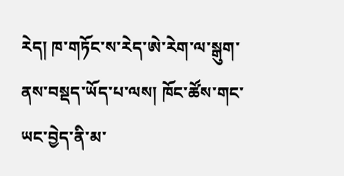རེད། ཁ་གཏོང་ས་རེད་ཨེ་རེག་ལ་སྒུག་ནས་བསྡད་ཡོད་པ་ལས། ཁོང་ཚོས་གང་ཡང་བྱེད་ནི་མ་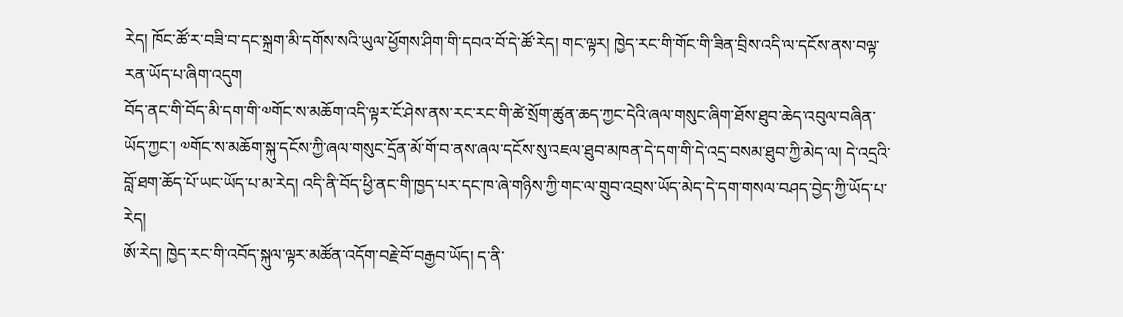རེད། ཁོང་ཚོ་ར་བཟི་བ་དང་སྐྲག་མི་དགོས་སའི་ཡུལ་ཕྱོགས་ཤིག་གི་དབའ་བོ་དེ་ཚོ་རེད། གང་ལྟར། ཁྱེད་རང་གི་གོང་གི་ཟིན་བྲིས་འདི་ལ་དངོས་ནས་བལྟ་རན་ཡོད་པ་ཞིག་འདུག
བོད་ནང་གི་བོད་མི་དག་གི་༧གོང་ས་མཆོག་འདི་ལྟར་ངོ་ཤེས་ནས་རང་རང་གི་ཚེ་སྲོག་ཚུན་ཆད་ཀྱང་དེའི་ཞལ་གསུང་ཞིག་ཐོས་ཐུབ་ཆེད་འབུལ་བཞིན་ཡོད་ཀྱང་། ༧གོང་ས་མཆོག་སྐུ་དངོས་ཀྱི་ཞལ་གསུང་དྲོན་མོ་གོ་བ་ནས་ཞལ་དངོས་སུ་འཇལ་ཐུབ་མཁན་དེ་དག་གི་དེ་འདྲ་བསམ་ཐུབ་ཀྱི་མེད་ལ། དེ་འདྲའི་བློ་ཐག་ཆོད་པོ་ཡང་ཡོད་པ་མ་རེད། འདི་ནི་བོད་ཕྱི་ནང་གི་ཁྱད་པར་དང་ཁ་ཞེ་གཉིས་ཀྱི་གང་ལ་གྲུབ་འབྲས་ཡོད་མེད་དེ་དག་གསལ་བཤད་བྱེད་ཀྱི་ཡོད་པ་རེད།
ཨོ་རེད། ཁྱེད་རང་གི་འབོད་སྐུལ་ལྟར་མཚོན་འདོག་བརྗེ་བོ་བརྒྱབ་ཡོད། ད་ནི་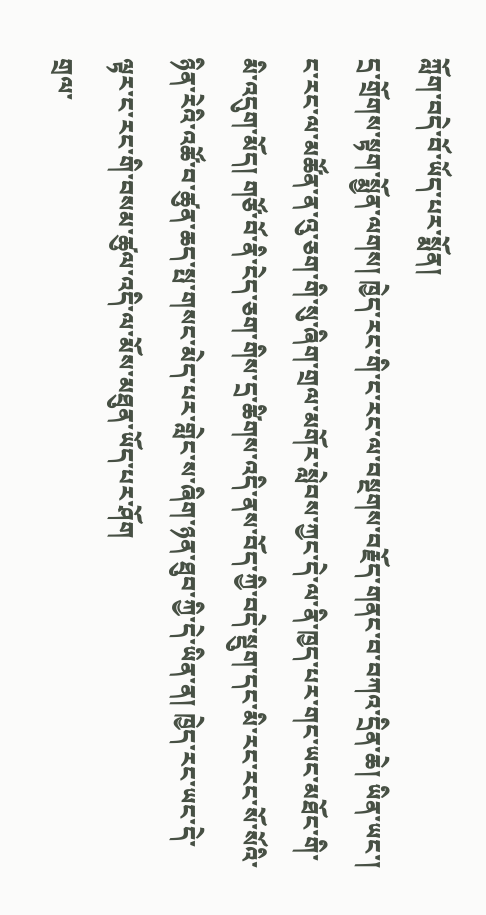ཀློག་བདེ་བོ་ཡོད་པར་སྨོན།
དྲ་གྲོགས་སྟག་སྨྱོན་ལགས། ཁྱེད་རང་གི་ང་རང་ལ་བསྔགས་བརྗོད་གནང་བ་བཀའ་དྲིན་ཆེ། ཡིན་ཡང་། ང་རང་ལ་མཚོན་ན་འུ་ཅག་གི་སུ་ཞིག་གྲལ་མགོར་སླེབས་ཀྱང་དེ་ལ་ནི་ཁྱད་པར་གང་ཡང་མཐོང་གི་མི་འདུག་མོད། གཙོ་བོ་ནི་ངེད་ཅག་གིས་དྲ་ཚིགས་འདི་ནས་བོད་ཀྱི་བདེ་སྡུག་དང་མི་རང་རང་སོ་སོའི་ཉིན་རེའི་འཚོ་བ་ཚུན་ཆད་སྤ་གསང་མེད་པར་གླེང་ས་ཞིག་ཉན་ཐུབ་ཀྱི་དེ་ཡིན་ན། ཁྱེད་རང་ཡང་དེ་ལྟར་ང་རང་གི་བསམ་ཚུལ་འདི་ལ་མོས་མཐུན་ཡོད་པར་ཤོག
གྲལ་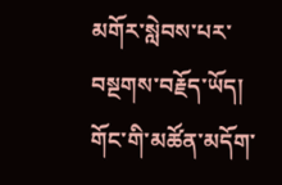མགོར་སླེབས་པར་བསྔགས་བརྗོད་ཡོད། གོང་གི་མཚོན་མདོག་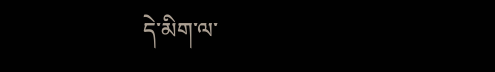དེ་མིག་ལ་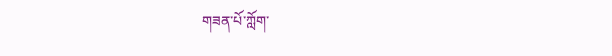གཟན་པོ་ཀློག་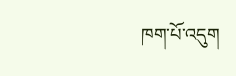ཁག་པོ་འདུག